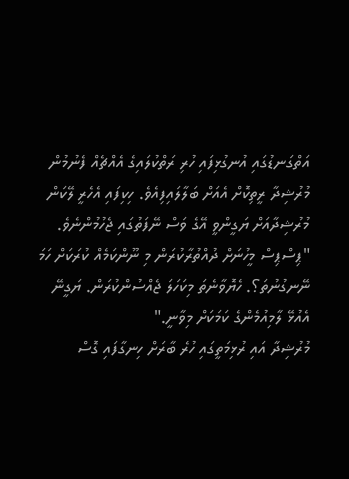އަތްގަނޑުގައި އުނގުޅިފައި ހުރި ރަތްކުލައިގެ އެއްޗެއް ފެނުމުން މުރުޝިދާ ރީތިކޮށް އެއަށް ބަލާލައިފިއެވެ. ހިކިފައި އެހެރީ ލޭކަން މުރުޝިދާއަށް ޔަގީންވީ އޭގެ ވަސް ނޭފަތުގައި ޖެހުމުންނެވެ.
"ޕިސްޕިސް މީހުނަށް ދުއްތުރާކުރަން މި ނޫންކަމެއް ކުރަކަށް ހަމަ ނޭނގުނުތަ؟. ހެޔޮވާނެތަ މިކަހަލަ ޖެއްސުންކުރަން. ޔަގީނޭ އެއުޅޭ ލާމިއުމެންގެ ކަމަކަށް މިވާނީ."
މުރުޝިދާ އައި ރުޅިމަތީގައި ހުރެ ބާރަށް ހިނގާފައި ގޮސް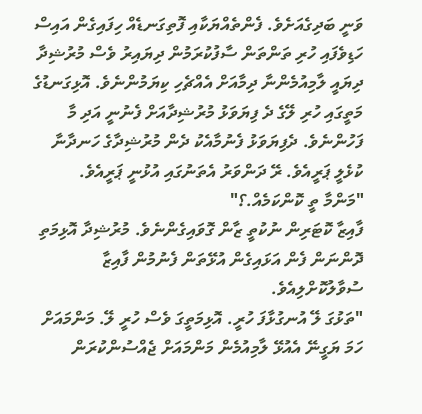ވަނީ ބަދިގެއަށެވެ. ފެންތެއްޔަކާއި ފޮތިގަނޑެއް ހިފައިގެން އައިސް ހަޑިވެފައި ހުރި ތަންތަން ސާފުކުރަމުން ދިޔައިރު ވެސް މުރުޝިދާ ދިޔައީ ލާމިއުމެންނާ ދިމާއަށް އެއްޗެހި ކިޔަމުންނެވެ. އޮޅިގަނޑުގެ މަތީގައި ހުރި ލޭގެ ދެ ފިޔަވަޅު މުރުޝިދާއަށް ފެނުނީ އަދި މާ ފަހުންނެވެ. ދެފިޔަވަޅު ފެނުމާއެކު ދެން މުރުޝިދާގެ ހަނދާނާ ކުޅެލީ ޕަރީއެވެ. ރޭ ދަންވަރު އެތަނުގައި އުޅުނީ ޕަރީއެވެ.
"މަންމާ ތީ ކޮންކަމެއް.؟"
ފާއިޒާ ކޮޓަރިން ނުކުތީ ޒާން ގޮވައިގެންނެވެ. މުރުޝިދާ އޮޅިމަތި ދޮންނަން ފެން އަޅައިގެން އުޅޭތަން ފެނުމުން ފާއިޒާ ސުވާލުކޮށްލިއެވެ.
"ތަޅުގަ ލޭ އުނގުޅާފަ ހުރީ. އޮޅިމަތީގަ ވެސް ހުރީ ލޭ. މަންމައަށް ހަމަ ޔަގީނޭ އެއުޅޭ ލާމިއުމެން މަންމައަށް ޖެއްސުންކުރަން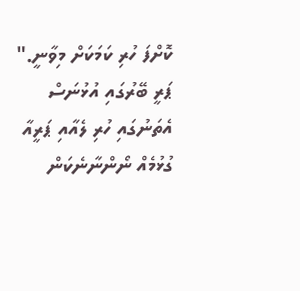ކޮށްފަ ހުރި ކަމަކަށް މިވާނީ."
ޕަރީ ބޭރުގައި އުޅުނަސް އެތަނުގައި ހުރި ލެއާއި ޕަރީއާ ގުޅުމެއް ނޯންނާނެކަން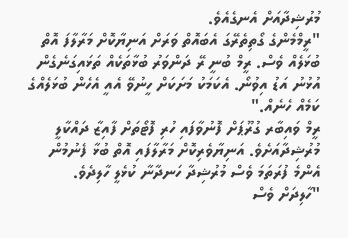މުރުޝިދާއަށް އެނގެއެވެ.
"ރީމްމެންގެ ގޯތިތެރޭގަ އެބައޮތް ވަރަށް އަނިޔާކޮށް މަރާލާފަ އޮތް ބުޅަލެއް ވެސް. ރީމް ބުނީ ރޭ ދަންވަރު ބުޅާތަކެއް ތަޅައިގަނެގެން އުޅުނު އަޑު އިވުނޯ. އެކަމަކު މަށަކަށް ހީނުވޭ އެއީ އެހެން ބުޅަލެއްގެ ކަމެއް ހެނެއް."
ރީމް ވައިބާރ ގުރޫޕަށް ފޮނުވާފައި ހުރި ފޮޓޯތަށް ފާއިޒާ ދައްކާލީ މުރުޝިދާއަށެވެ. އަނިޔާވެރިކޮށް މަރާލާފައި އޮތް ބުޅާ ފެނުމުން އެންމެ ފުރަތަމަ ވެސް މުރުޝިދާ ހަނދާނާ ކުޅެލީ ހާލިދެވެ.
"ހާލިދަށް ވެސް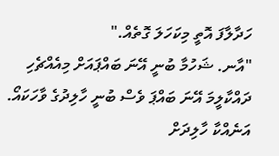ހަދާލާފަ އޮތީ މިކަހަލަ ގޮތެއް."
"އާނ. ޝަހުމާ ބުނީ އޭނަ ބައްޕައަށް މިއެއްޗެހި ދައްކާލީމަ އޭނަ ބައްޕަ ވެސް ބުނީ ހާލިދުގެ ވާހަކައޯ. އަނެއްކާ ހާލިދަށް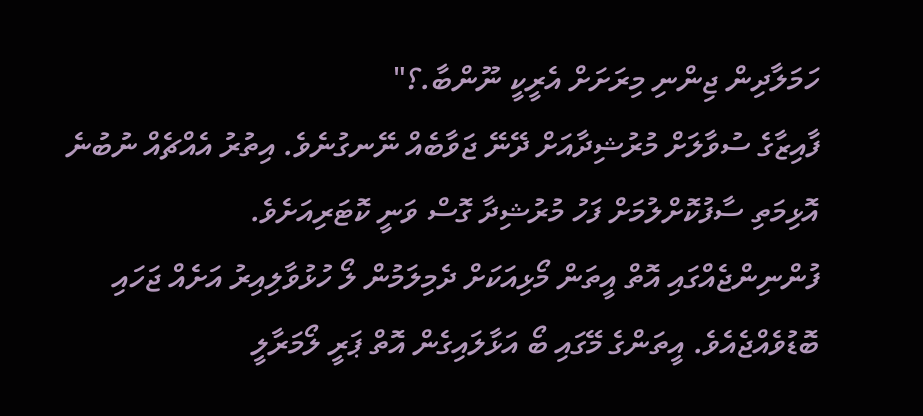ހަމަލާދިން ޖިންނި މިރަށަށް އެރީކީ ނޫންބާ.؟"
ފާއިޒާގެ ސުވާލަށް މުރުޝިދާއަށް ދޭނޭ ޖަވާބެއް ނޭނގުނެވެ. އިތުރު އެއްޗެއް ނުބުނެ އޮޅިމަތި ސާފުކޮށްލުމަށް ފަހު މުރުޝިދާ ގޮސް ވަނީ ކޮޓަރިއަށެވެ.
ފުންނިންޖެއްގައި އޮތް އީތަން މޯޅިއަކަށް ދެމިލަމުން ލޯ ހުޅުވާލިއިރު އަށެއް ޖަހައި ބޮޑުވެއްޖެއެވެ. އީތަންގެ މޭގައި ބޯ އަޅާލައިގެން އޮތް ޕަރީ ލޯމަރާލީ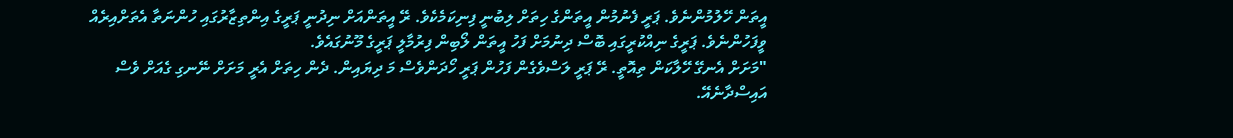އީތަން ހޭލުމުންނެވެ. ޕަރީ ފެނުމުން އީތަންގެ ހިތަށް ލިބުނީ ފިނިކަމެކެވެ. ރޭ އީތަންއަށް ނިދުނީ ޕަރީގެ އިންތިޒާރުގައި ހުންނަތާ އެތަށްއިރެއް ވީފަހުންނެވެ. ޕަރީގެ ނިއްކުރީގައި ބޮސް ދިނުމަށް ފަހު އީތަން ލޯބިން ފިރުމާލީ ޕަރީގެ މޫނުގައެވެ.
"މަށަށް އެނގޭ ހޭލާކަން ތިއޮތީ. ރޭ ޕަރީ ލަސްވެގެން ފަހުން ޕަރީ ހޯދަންވެސް މަ ދިޔައިން. ދެން ހިތަށް އެރީ މަށަށް ނޭނގި ގެއަށް ވެސް އައިސްދާނެއޭ.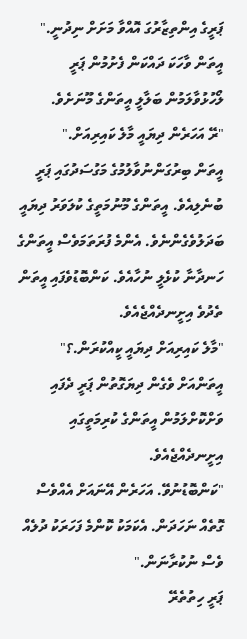ޕަރީގެ އިންތިޒާރުގަ އޮއްވާ މަށަށް ނިދުނީ."
އީތަން ވާހަކަ ދައްކަން ފެށުމުން ޕަރީ ލޯހުޅުވާލަމުން ބަލާލީ އީތަންގެ މޫނަށެވެ.
"ރޭ އަހަރެން ދިޔައީ މާލެ ކައިރިއަށް."
އީތަން ބިރުގަންނުވާލުމުގެ މަގުސަދުގައި ޕަރީ ބުނެލިއެވެ. އީތަންގެ މޫނުމަތީގެ ކުލަވަރު ދިޔައީ ބަދަލުވެގެންނެވެ. އެންމެ ފުރަތަމަވެސް އީތަންގެ ހަނދާނާ ކުޅެލީ ނުހާއެވެ. ކަންބޮޑުވެފައި އީތަން ތެދުވެ އިށީނދެއްޖެއެވެ.
"މާލެ ކައިރިއަށް ދިޔައީ ކީއްކުރަން.؟"
އީތަންއަށް ވެގެން ދިޔަގޮތުން ޕަރީ ދެފައި ވަށްކޮށްލަމުން އީތަންގެ ކުރިމަތީގައި އިށީނދެއްޖެއެވެ.
"ކަންބޮޑުނުވޭ. އަހަރެން އޭނައަށް އެއްވެސް ގޮތެއް ނަހަދަން. އެކަމަކު ކޮންމެ ފަހަރަކު ދުލެއް ވެސް ނުކުރާނަން."
ޕަރީ ހިތުތެރޭ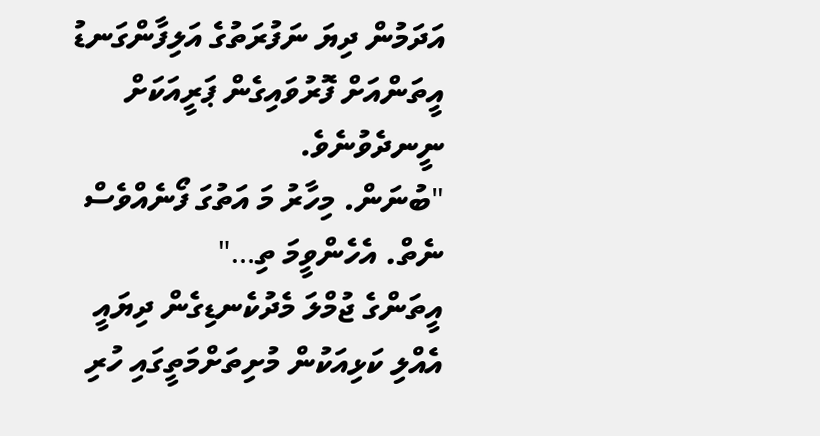އަދަމުން ދިޔަ ނަފުރަތުގެ އަލިފާންގަނޑު އީތަންއަށް ފޮރުވައިގެން ޕަރީއަކަށް ނީނދެވުނެވެ.
"ބުނަން. މިހާރު މަ އަތުގަ ފޯނެއްވެސް ނެތް. އެހެންވީމަ ތި…"
އީތަންގެ ޖުމްލަ މެދުކެނޑިގެން ދިޔައީ އެއްލި ކަޅިއަކުން މުށިތަށްމަތީގައި ހުރި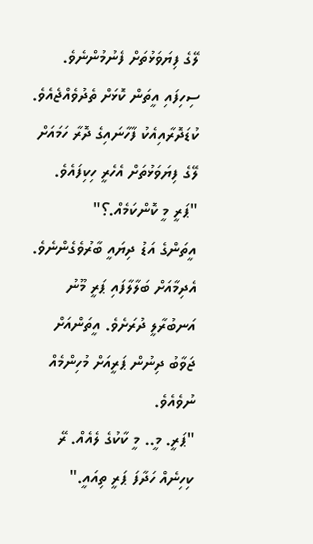ލޭގެ ފިޔަވަޅުތަށް ފެނުމުންނެވެ. ސިހިފައި އީތަން ކޮޅަށް ތެދުވެއްޖެއެވެ. ކުޑަދޮރާއިއެކު ފާހާނައިގެ ދޮރާ ހަމައަށް ލޭގެ ފިޔަވަޅުތަށް އެހެރީ ހިކިފައެވެ.
"ޕަރީ މީ ކޮންކަމެއް.؟"
އީތަންގެ އަޑު ދިޔައީ ބާރުވެގެންނެވެ. އެދިމާއަށް ބަލާލާފައި ޕަރީ މޫނު އަނބުރާލީ ދުރަށެވެ. އީތަންއަށް ޖަވާބު ދިނުން ޕަރީއަށް މުހިންމެއް ނުވެއެވެ.
"ޕަރީ. މީ.. މީ ކާކުގެ ލެއެއް. ރޭ ކިހިނެއް ހަދާފަ ޕަރީ ތިއައީ."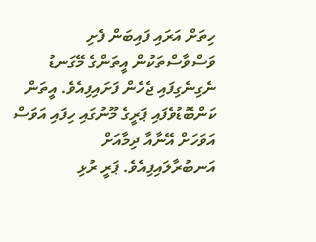ހިތަށް އަރައި ފައިބަން ފެށި ވަސްވާސްތަކުން އީތަންގެ މޭގަނޑު ނެގިނެގިފައި ޖެހެން ފަށައިފިއެވެ. އީތަން ކަންބޮޑުވެފައި ޕަރީގެ މޫނުގައި ހިފައި އަވަސް އަވަހަށް އޭނާއާ ދިމާއަށް އަނބުރާލައިފިއެވެ. ޕަރީ ރުޅި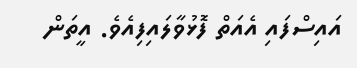އައިސްފައި އެއަތް ފޮޅުވާލައިފިއެވެ. އީތަން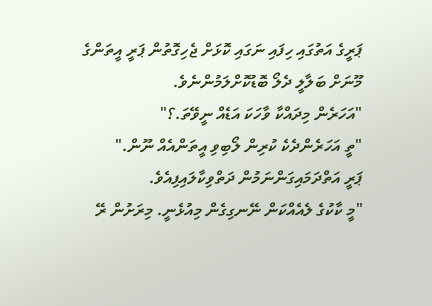ޕަރީގެ އަތުގައި ހިފައި ނަގައި ކޮޅަށް ޖެހިގޮތުން ޕަރީ އީތަންގެ މޫނަށް ބަލާލީ ދެލޯ ބޮޑުކޮށްލަމުންނެވެ.
"އަހަރެން މިދައްކާ ވާހަކަ އަޑެއް ނީވޭތަ.؟"
"ތީ އަހަރެންދެކެ ކުރިން ލޯބިވި އީތަންއެއް ނޫން."
ޕަރީ އަތްދަމައިގަންނަމުން ދަތްވިކާލައިފިއެވެ.
"މީ ކާކުގެ ލެއެއްކަން ނޭނގިގެން މިއުޅެނީ. މިރަށުން ރޭ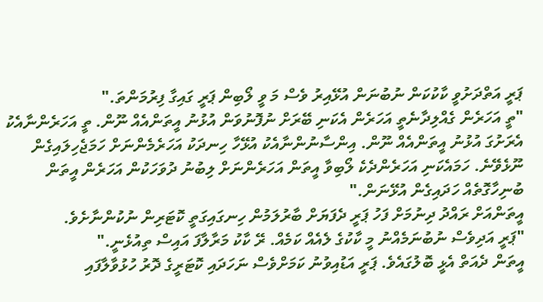ޕަރީ އަތްދަށުވީ ކާކުކަން ނުބުނަން އުޅޭއިރު ވެސް މަ ވީ ލޯބިން ޕަރީ ގައިގާ ފިރުމަންތަ."
"ތީ އަހަރެން ގެއްލިދާނެތީ އަހަރެން އެކަނި ބޭރަށް ނުފޮނުވަން އުޅުނު އީތަންއެއް ނޫން. ތީ އަހަރެންނާއެކު އެރަށުގަ އުޅުނު އީތަންއެއް ނޫން. އިންސާނުންނާއެކު އުޅޭހާ ހިނދަކު އަހަރެމެންނަށް ހަމަޖެހިލައިގެން ނޫޅެވޭނެ. ހަމައެކަނި އަހަރެންދެކެ ލޯބިވާ އީތަން އަހަރެންނަށް ލިބުނު ދުވަހަކުން އަހަރެން އީތަން ބުނިހާގޮތެއް ހަދައިގެން އުޅޭނަން."
އީތަންއަށް ރައްދު ދިނުމަށް ފަހު ޕަރީ ދެފަޔަށް ބާރުލަމުން ހިނގައިގަތީ ކޮޓަރިން ނުކުންނާށެވެ.
"ޕަރީ އަދިވެސް ނުބުނަމެއްނު މީ ކާކުގެ ލެއެއް ކަމެއް. ރޭ ކާކު މަރާލާފަ އައިސް ތިއުޅެނީ."
އީތަން ދެއަތް އެޅީ ބޮލުގައެވެ. ޕަރީ އަޑުއިވުނު ކަމަށްވެސް ނަހަދައި ކޮޓަރީގެ ދޮރު ހުޅުވާލާފައި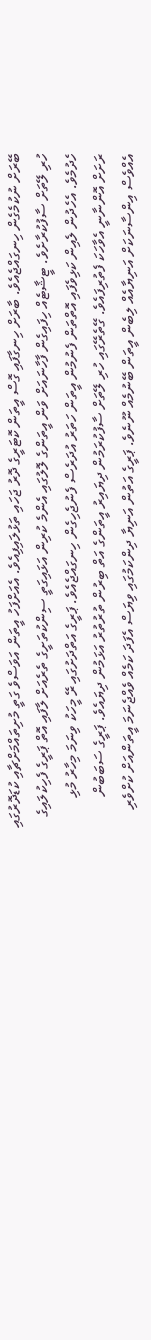ބޭރަށް ނުކުމެގެން ހިނގައްޖެއެވެ. ބާރަށް ހިނގާފައި ގޮސް އީތަން ކޮޓަރީގެ ދޮރު ޖަހައި ތަޅުލައިފިއެވެ. އެއަށްފަހު އީތަން އަވަސްވެ ގަތީ މުށިތައްމަށްޗާއި ކުޑަދޮރުގައި ހުރި ލޭތަށް ސާފުކުރާށެވެ. ޓީޝާޓެއް ހިފައިގެން ފާހާނައަށް ވަން އީތަންގެ ލޮލުގައި އެންމެ ކުރިން އަޅައިގަތީ ސިންކުތަށީގެ ތެރެއަށް ލާފައި އޮތް ޕަރީގެ ފެހިކުލައިގެ ހެދުމެވެ. އެހެދުން ލެއިން ކަޅިވެފައި އޮތްތަން ފެނުމުން އީތަން ހަތަރު އުދަރެސް ފެނުޖެހިގެން ހިނގައްޖެއެވެ. ޕަރީގެ އަތްދަށުގައި ރޭ މީހަކު ވިނަމަ މިހާރު މުޅި ރަށަށް އޮންނާނީ އެވާހަކަ ފެތުރިފައެވެ. ގޭތެރޭގައި ހުރި ލޭތަށް ސާފުކުރަމުން ދިޔައިރު އީތަންގެ އަތް ބިރުން ތުރުތުރު އަޅަމުން ދިޔައެވެ. ޕަރީގެ ސަބަބުން އެއްވެސް އިންސާނަކަށް އަނިޔާއެއް ލިބެން އީތަން ބޭނުމެއް ނޫނެވެ. ޕަރީގެ އަތުން އަނިޔާ ދިންކަމުގައި ވިޔަސް އެފަދަ ކަމެއް ވެއްޖެނަމަ އީތަންއަށް ކުށްވެރި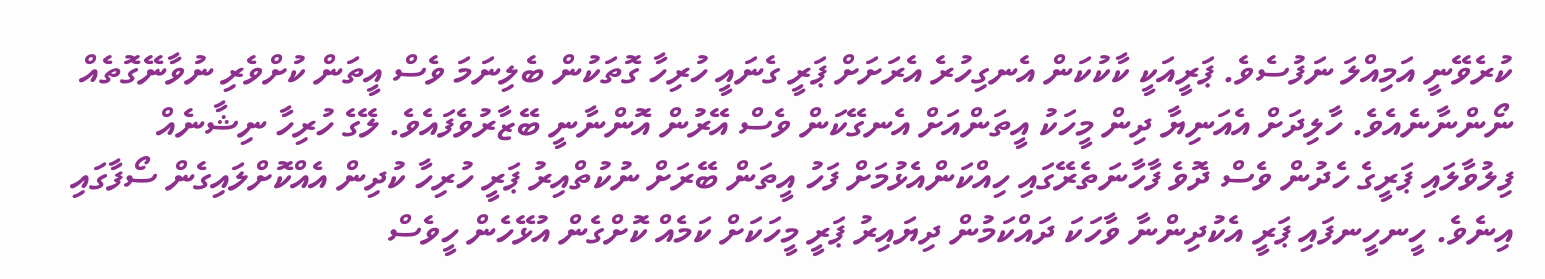ކުރެވޭނީ އަމިއްލަ ނަފުސެވެ. ޕަރީއަކީ ކާކުކަން އެނގިހުރެ އެރަށަށް ޕަރީ ގެނައީ ހުރިހާ ގޮތަކުން ބެލިނަމަ ވެސް އީތަން ކުށްވެރި ނުވާނޭގޮތެއް ނޯންނާނެއެވެ. ހާލިދަށް އެއަނިޔާ ދިން މީހަކު އީތަންއަށް އެނގޭކަން ވެސް އޭރުން އޮންނާނީ ބޭޒާރުވެފައެވެ. ލޭގެ ހުރިހާ ނިޝާނެއް ފިލުވާލައި ޕަރީގެ ހެދުން ވެސް ދޮވެ ފާހާނަތެރޭގައި ހިއްކަންއެޅުމަށް ފަހު އީތަން ބޭރަށް ނުކުތްއިރު ޕަރީ ހުރިހާ ކުދިން އެއްކޮށްލައިގެން ސޯފާގައި އިނެވެ. ހީނހީނފައި ޕަރީ އެކުދިންނާ ވާހަކަ ދައްކަމުން ދިޔައިރު ޕަރީ މީހަކަށް ކަމެއް ކޮށްގެން އުޅޭހެން ހީވެސް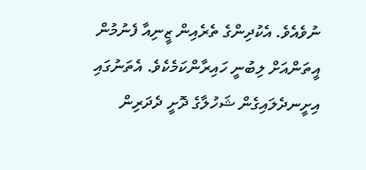ނުވެއެވެ. އެކުދިންގެ ތެރެއިން ޒީނިއާ ފެނުމުން އީތަންއަށް ލިބުނީ ހައިރާންކަމެކެވެ. އެތަނުގައި އިށީނދެލައިގެން ޝަހުލާގެ ދޮށީ ދެދަރިން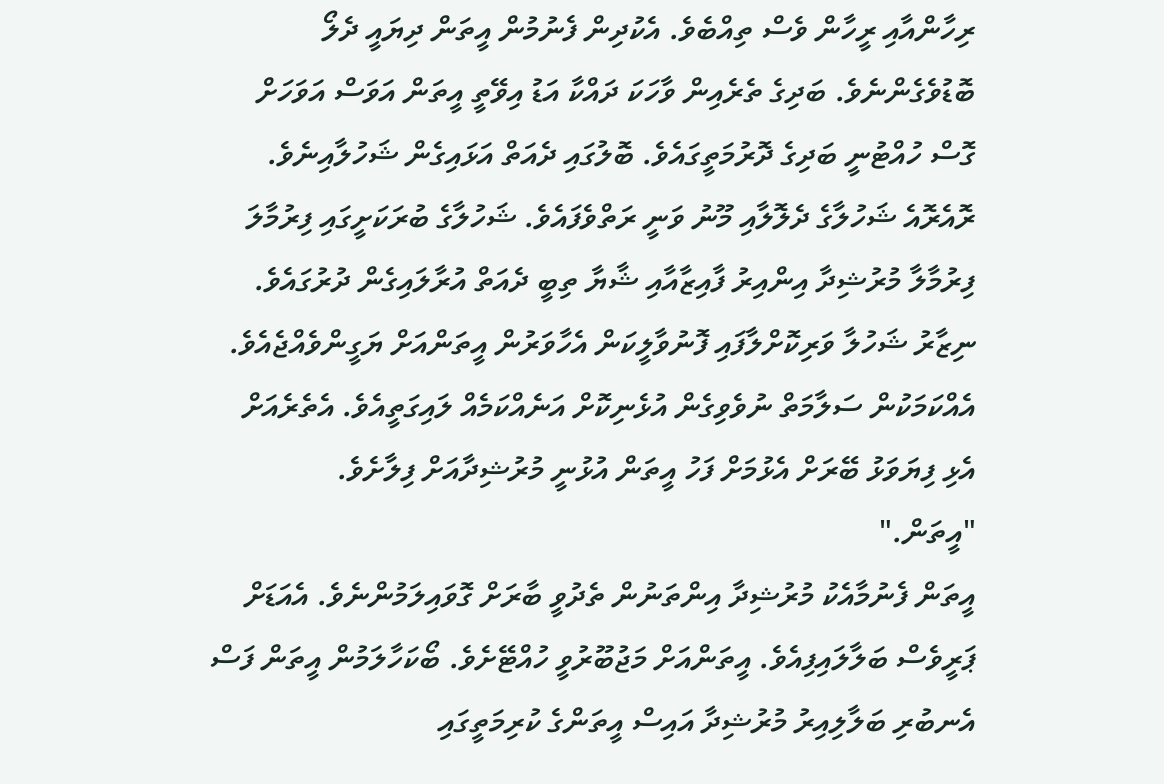ރިހާންއާއި ރީހާން ވެސް ތިއްބެވެ. އެކުދިން ފެނުމުން އީތަން ދިޔައީ ދެލޯ ބޮޑުވެގެންނެވެ. ބަދިގެ ތެރެއިން ވާހަކަ ދައްކާ އަޑު އިވޭތީ އީތަން އަވަސް އަވަހަށް ގޮސް ހުއްޓުނީ ބަދިގެ ދޮރުމަތީގައެވެ. ބޮލުގައި ދެއަތް އަޅައިގެން ޝަހުލާއިނެވެ. ރޮއެރޮއެ ޝަހުލާގެ ދެލޮލާއި މޫނު ވަނީ ރަތްވެފައެވެ. ޝަހުލާގެ ބުރަކަށީގައި ފިރުމާލަ ފިރުމާލާ މުރުޝިދާ އިންއިރު ފާއިޒާއާއި ޝާޔާ ތިބީ ދެއަތް އުރާލައިގެން ދުރުގައެވެ. ނިޒާރު ޝަހުލާ ވަރިކޮށްލާފައި ފޮނުވާލީކަން އެހާވަރުން އީތަންއަށް ޔަގީންވެއްޖެއެވެ. އެއްކަމަކުން ސަލާމަތް ނުވެވިގެން އުޅެނިކޮށް އަނެއްކަމެއް ލައިގަތީއެވެ. އެތެރެއަށް އެޅި ފިޔަވަޅު ބޭރަށް އެޅުމަށް ފަހު އީތަން އުޅުނީ މުރުޝިދާއަށް ފިލާށެވެ.
"އީތަން."
އީތަން ފެނުމާއެކު މުރުޝިދާ އިންތަނުން ތެދުވީ ބާރަށް ގޮވައިލަމުންނެވެ. އެއަޑަށް ޕަރީވެސް ބަލާލައިފިއެވެ. އީތަންއަށް މަޖުބޫރުވީ ހުއްޓޭށެވެ. ބޯކަހާލަމުން އީތަން ފަސް އެނބުރި ބަލާލިއިރު މުރުޝިދާ އައިސް އީތަންގެ ކުރިމަތީގައި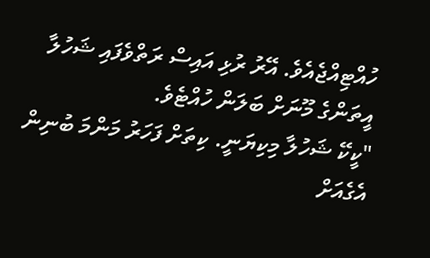ހުއްޓިއްޖެއެވެ. އޭރު ރުޅި އައިސް ރަތްވެފައި ޝަހުލާ އީތަންގެ މޫނަށް ބަލަން ހުއްޓެވެ.
"ކީކޭ ޝަހުލާ މިކިޔަނީ. ކިތަށް ފަހަރު މަންމަ ބުނިން އެގެއަށް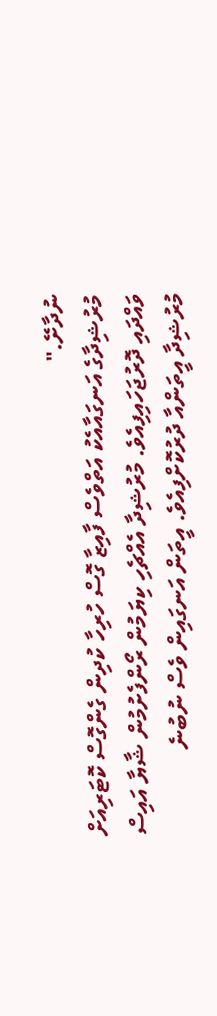ނުދާށޭ."
މުރުޝިދާގެ އަނގައާއެކު އަތްވެސް ފާއިޒާ ގޮސް ހުރިހާ ކުދިން ގެންގޮސް ކޮޓަރިއަށް ވައްދައި ދޮރުޖަހައިފިއެވެ. މުރުޝިދާ އެއްޗެހި ކިޔަމުން ރޯންފެށުމުން ޝާޔާ އައިސް މުރުޝިދާ އީތަންއާ ދުރުކޮށްފިއެވެ. އީތަން އަނގައިން ވެސް ނުބުނެ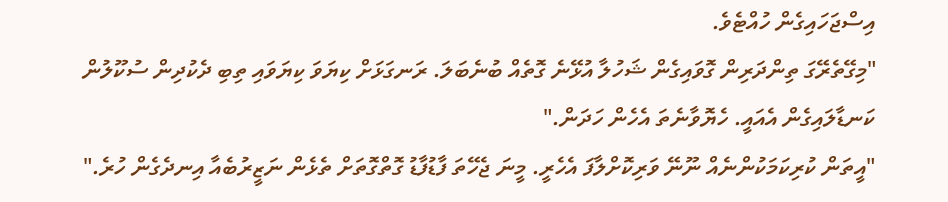އިސްޖަހައިގެން ހުއްޓެވެ.
"މިގޭތެރޭގަ ތިންދަރިން ގޮވައިގެން ޝަހުލާ އުޅޭނެ ގޮތެއް ބުނެބަލަ. ރަނގަޅަށް ކިޔަވަ ކިޔަވައި ތިބި ދެކުދިން ސުކޫލުން ކަނޑާލައިގެން އެއައީ. ހެޔޮވާނެތަ އެހެން ހަދަން."
"އީތަން ކުރިކަމަކުންނެއް ނޫނޭ ވަރިކޮށްލާފަ އެހެރީ. މީނަ ޖެހޭތަ ފާޑުފާޑު ގޮތްގޮތަށް ތެޅެން ނަޒީރުބެއާ އިނދެގެން ހުރެ."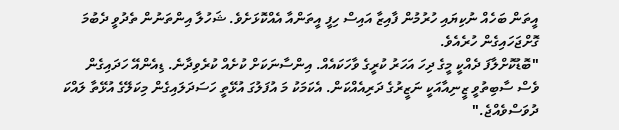އީތަން ބަހެއް ނުކިޔައި ހުރުމުން ފާއިޒާ އައިސް ހިފީ އީތަންއާ އެއްކޮޅަށެވެ. ޝަހުލާ އިންތަނުން ތެދުވީ ދެބުމަ ގޮށްޖަހައިގެން ހުރެއެވެ.
"ބޮޑުކޮށްލާފަ ދެއްކީ މީގެ ދިހަ އަހަރު ކުރީގެ ވާހަކައެއް. އިންސާނަކަށް ކުށެއް ކުރެވިދާނެ. ޑިއެންއޭ ހަދައިގެން ވެސް ސާބިތުވީ ޒީނިއާއަކީ ނަޒީރުގެ ދަރިއެއްކަން. އެކަމަކު މަ އުފަލުގަ އުޅޭތީ ހަސަދަލައިގެން މިކަލޭގެ އުޅޭތާ ލައްކަ ދުވަސްވެއްޖެ."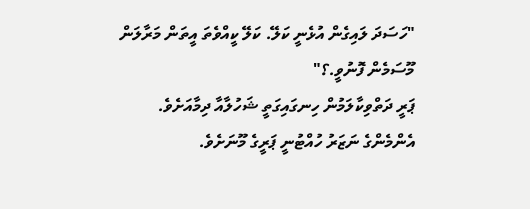"ހަސަދަ ލައިގެން އުޅެނީ ކަލޭ. ކަލޭ ކީއްވެތަ އީތަން މަރާލަން މޫސަމެން ފޮނުވީ.؟"
ޕަރީ ދަތްވިކާލަމުން ހިނގައިގަތީ ޝަހުލާއާ ދިމާއަށެވެ. އެންމެންގެ ނަޒަރު ހުއްޓުނީ ޕަރީގެ މޫނަށެވެ.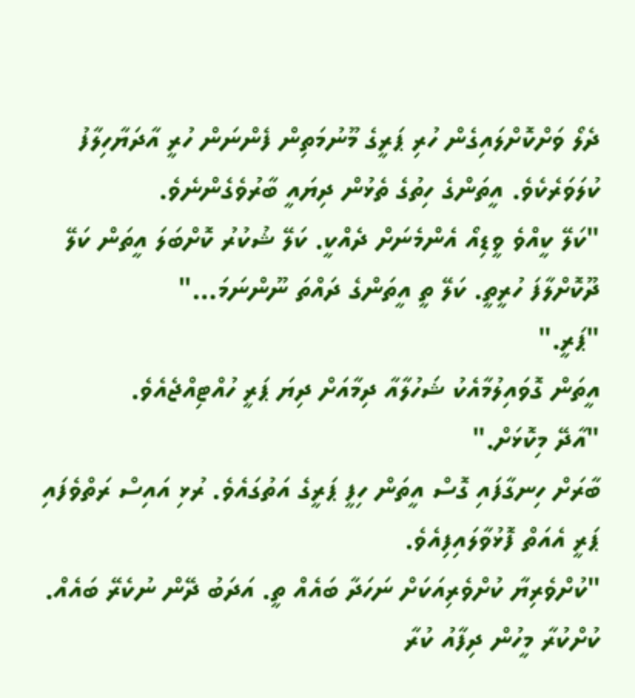ދެލޯ ވަށްކޮށްލައިގެން ހުރި ޕަރީގެ މޫނުމަތިން ފެންނަން ހުރީ އާދަޔާހިލާފު ކުލަވަރެކެވެ. އީތަންގެ ހިތުގެ ތެޅުން ދިޔައީ ބާރުވެގެންނެވެ.
"ކަލޭ ކީއްވެ ވީޑިއޯ އެންމެނަށް ދެއްކީ. ކަލޭ ޝުކުރު ކޮށްބަލަ އީތަން ކަލޭ ދޫކޮށްލާފަ ހުރީތީ. ކަލޭ ތީ އީތަންގެ ދައްތަ ނޫންނަމަ…"
"ޕަރީ."
އީތަން ގޮވައިލުމާއެކު ޝަހުލާއާ ދިމާއަށް ދިޔަ ޕަރީ ހުއްޓިއްޖެއެވެ.
"އާދޭ މިކޮޅަށް."
ބާރަށް ހިނގާފައި ގޮސް އީތަން ހިފީ ޕަރީގެ އަތުގައެވެ. ރުޅި އައިސް ރަތްވެފައި ޕަރީ އެއަތް ފޮޅުވާލައިފިއެވެ.
"ކުށްވެރިޔާ ކުށްވެރިއަކަށް ނަހަދާ ބައެއް ތީ. އަދަބު ދޭން ނުކެރޭ ބައެއް. ކުށްކުރާ މީހުން ދިފާއު ކުރާ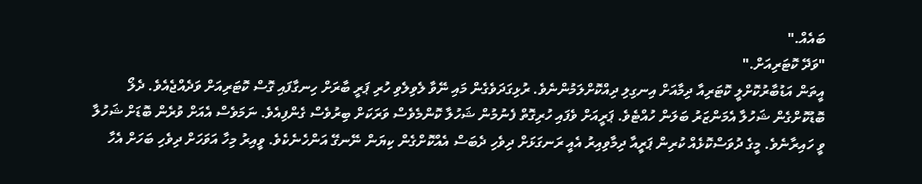ބައެއް."
"ވަދޭ ކޮޓަރިއަށް."
އީތަން އަޑުބާރުކޮށްލީ ކޮޓަރިއާ ދިމާއަށް އިނގިލި ދިއްކޮށްލަމުންނެވެ. ރުޅިގަދަވެގެން މައި ނޭވާ ލެވިލެވި ހުރި ޕަރީ ބާރަށް ހިނގާފައި ގޮސް ކޮޓަރިއަށް ވަދެއްޖެއެވެ. ދެލޯ ބޮޑުކޮށްގެން ޝަހުލާ އެމަންޒަރު ބަލަން ހުއްޓެވެ. ޕަރީއަށް ވެފައި ހުރިގޮތް ފެނުމުން ޝަހުލާ ކޮންމެވެސް ވަރަކަށް ބިރުވެސް ގެންފިއެވެ. ނަމަވެސް އެއަށް ވުރެން ބޮޑަށް ޝަހުލާ ވީ ހައިރާނެވެ. މީގެ ދުވަސްކޮޅެއް ކުރިން ޕަރީއާ ދިމާވިއިރު އެއީ ރަނގަޅަށް ދިވެހި ދެބަސް އެއްކޮށްގެން ކިޔަން ނޭނގޭ އަންހެނެކެވެ. ވީއިރު މިހާ އަވަހަށް ދިވެހި ބަހަށް އެހާ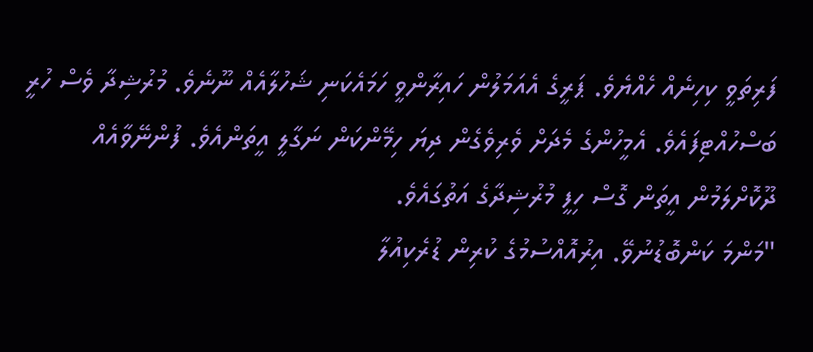ފަރިތަވީ ކިހިނެއް ހެއްޔެވެ. ޕަރީގެ އެއަމަލުން ހައިރާންވީ ހަމައެކަނި ޝަހުލާއެއް ނޫނެވެ. މުރުޝިދާ ވެސް ހުރީ ބަސްހުއްޓިފައެވެ. އެމީހުންގެ މެދަށް ވެރިވެގެން ދިޔަ ހިމޭންކަން ނަގާލީ އީތަންއެވެ. ފުންނޭވާއެއް ދޫކޮށްލަމުން އީތަން ގޮސް ހިފީ މުރުޝިދާގެ އަތުގައެވެ.
"މަންމަ ކަންބޮޑުނުވޭ. އިރުއޮއްސުމުގެ ކުރިން ޑުރެކިއުލާ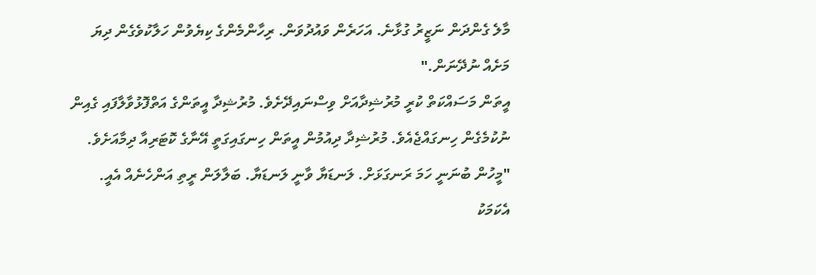މާލެ ގެންދަން ނަޒީރު ގުޅާނެ. އަހަރެން ވައުދުވަން. ރިހާންމެންގެ ކިޔެވުން ހަލާކުވެގެން ދިޔަ މަށެއް ނުދޭނަން."
އީތަން މަސައްކަތް ކުރީ މުރުޝިދާއަށް ވިސްނައިދޭށެވެ. މުރުޝިދާ އީތަންގެ އަތްފޮޅުވާލާފައި ގެއިން ނުކުމެގެން ހިނގައްޖެއެވެ. މުރުޝިދާ ދިއުމުން އީތަން ހިނގައިގަތީ އޭނާގެ ކޮޓަރިއާ ދިމާއަށެވެ.
"މީހުން ބުނަނީ ހަމަ ރަނގަޅަށް. ލަނޑަޔާ ވާނީ ލަނޑަޔާ. ބަލާލަން ރީތި އަންހެނެއް އެއީ. އެކަމަކު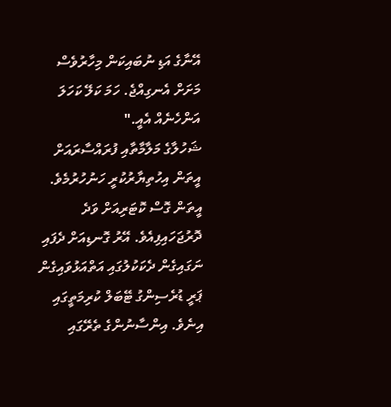އޭނާގެ އަޑި ނުބައިކަން މިހާރުވެސް މަށަށް އެނގިއްޖެ. ހަމަ ކަލޭ ކަހަލަ އަންހެނެއް އެއީ."
ޝަހުލާގެ މަލާމާތާއި ފުރައްސާރައަށް އީތަން އިހުތިޔާރުކުރީ ހަނުހުރުމެވެ. އީތަން ގޮސް ކޮޓަރިއަށް ވަދެ ދޮރުޖަހައިފިއެވެ. އޭރު ގޮނޑިއަށް ދެފައި ނަގައިގެން ދެކަކުލުގައި އަތްއަޅުވައިގެން ޕަރީ ޑުރެސިންގު ޓޭބަލް ކުރިމަތީގައި އިނެވެ. އިންސާނުންގެ ތެރޭގައި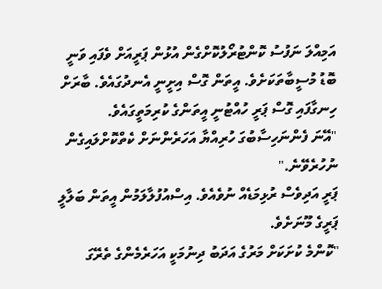އަމިއްލަ ނަފުސު ކޮންޓުރޯލުކޮށްގެން އުޅުން ޕަރީއަށް ވެފައި ވަނީ ބޮޑު މުސީބާތަކަށެވެ. އީތަން ގޮސް އިށީނީ އެނދުގައެވެ. ބާރަށް ހިނގާފައި ގޮސް ޕަރީ ހުއްޓުނީ އީތަންގެ ކުރިމަތީގައެވެ.
"އޭނަ ފެންނަހިސާބުގަ ހުރިއްޔާ އަހަރެންނަށް ކެތްކޮށްލައިގެން ނުހުރެވޭނެ."
ޕަރީ އަދިވެސް ރުޅިމަޑެއް ނުވެއެވެ. އިސްއުފުލާލަމުން އީތަން ބަލާލީ ޕަރީގެ މޫނަށެވެ.
"ކޮންމެ ކުށަކަށް މަރުގެ އަދަބު ދިނުމަކީ އަހަރެމެންގެ ތެރޭގަ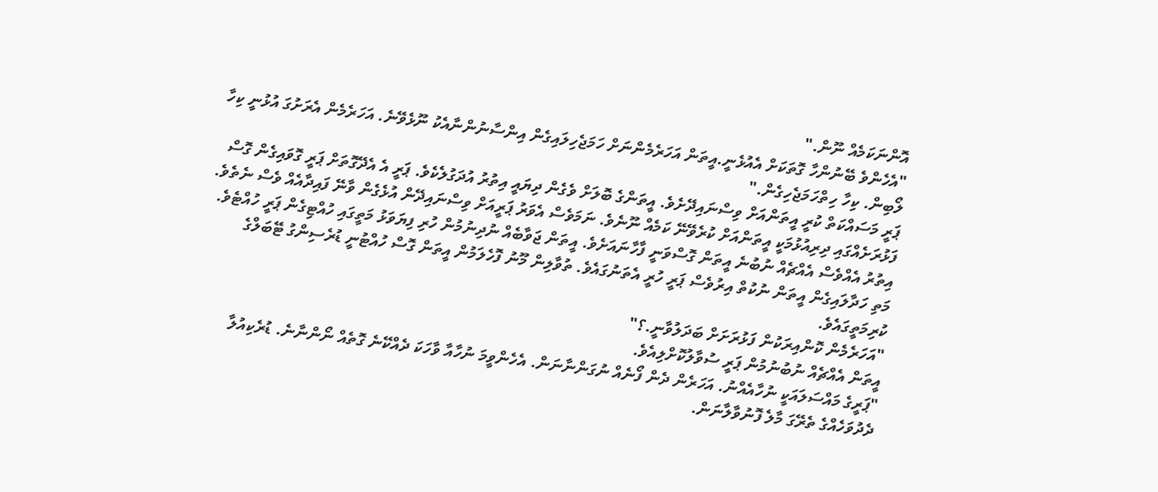އޮންނަކަމެއް ނޫން."
"އެހެންވެ ބޭނުންހާ ގޮތަކަށް އެއުޅެނީ.އީތަން އަހަރެމެންނަށް ހަމަޖެހިލައިގެން އިންސާނުންނާއެކު ނޫޅެވޭނެ. އަހަރެމެން އެރަށުގަ އުޅުނީ ކިހާ ލޯބިން. ކިހާ ހިތްހަމަޖެހިގެން."
ޕަރީ މަސައްކަތް ކުރީ އީތަންއަށް ވިސްނައިދޭށެވެ. އީތަންގެ ބޮލަށް ވެގެން ދިޔައީ އިތުރު އުދަގުލެކެވެ. ޕަރީ އެ އެދޭގޮތަށް ޕަރީ ގޮވައިގެން ގޮސް ފަޅުރަށެއްގައި ދިރިއުޅުމަކީ އީތަންއަށް ކުރެވޭނޭ ކަމެއް ނޫނެވެ. ނަމަވެސް އެވަރު ޕަރީއަށް ވިސްނައިދޭން އުޅެގެން ވާނޭ ފައިދާއެއް ވެސް ނެތެވެ. އިތުރު އެއްވެސް އެއްޗެއް ނުބުނެ އީތަން ގޮސްވަނީ ފާހާނައަށެވެ. އީތަން ޖަވާބެއް ނުދިނުމުން ހުރި ފިޔަވަޅު މަތީގައި ހުއްޓިގެން ޕަރީ ހުއްޓެވެ. މަތި ހަދާލައިގެން އީތަން ނުކުތް އިރުވެސް ޕަރީ ހުރީ އެތަނުގައެވެ. ތުވާލިން މޫނު ފޮހެލަމުން އީތަން ގޮސް ހުއްޓުނީ ޑުރެސިންގު ޓޭބަލްގެ ކުރިމަތީގައެވެ.
"އަހަރެމެން ކޮންއިރަކުން ފަޅުރަށަށް ބަދަލުވާނީ.؟"
އީތަން އެއްޗެއް ނުބުނުމުން ޕަރީ ސުވާލުކޮށްލިއެވެ.
"ޕަރީގެ މައްސަލައަކީ ނުހާއެއްނު. އަހަރެން ދެން ފޯނެއް ނުގަންނާނަން. އެހެންވީމަ ނުހާއާ ވާހަކަ ދެއްކޭނެ ގޮތެއް ނޯންނާނެ. ޑުރެކިއުލާ ދެދުވަހެއްގެ ތެރޭގަ މާލެ ފޮނުވާލާނަން.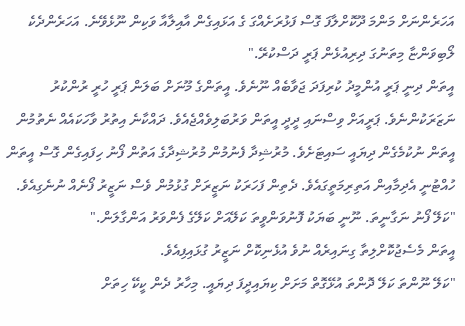އަހަރެންނަށް މަންމަ ދޫކޮށްލާފަ ގޮސް ފަޅުރަށެއްގަ ގެ އަޅައިގެން އާއިލާއާ ވަކިން ނޫޅެވޭނެ. އަހަރެންދެކެ ލޯބިވަންޏާ މިތަނުގަ ދިރިއުޅެން ޕަރީ ދަސްކުރޭ."
އީތަން ދިނީ ޕަރީ އުންމީދު ކުރިފަދަ ޖަވާބެއް ނޫނެވެ. އީތަންގެ މޫނަށް ބަލަން ޕަރީ ހުރީ ރުންކުރު ނަޒަރަކުންނެވެ. ޕަރީއަށް ވިސްނައި ދީދީ އީތަން ވަރުބަލިވެއްޖެއެވެ. ދައްކާނެ އިތުރު ވާހަކައެއް ނެތުމުން އީތަން ނުކުމެގެން ދިޔައީ ސައިޓަށެވެ. މުރުޝިދާ ފެނުމުން މުރުޝިދާގެ އަތުން ފޯނު ހިފައިގެން ގޮސް އީތަން ހުއްޓުނީ އެދިމާއިން އަތިރިމަތީގައެވެ. ދެތިން ފަހަރަކު ނަޒީރަށް ގުޅުމުން ވެސް ނަޒީރު ފޯނެއް ނުނެގިއެވެ.
"ކަލޭ ފޯނު ނަގާނީތަ. ނޫނީ ބަޔަކު ފޮނުވަންވީތަ ކަލޭއަށް ކަލޭގެ ފެންވަރު އަންގާލަން."
އީތަން މެސެޖުކޮށްލިތާ ގިނައިރެއް ނުވެ އުޅެނިކޮށް ނަޒީރު ގުޅައިފިއެވެ.
"ކަލޭ ނޫންތަ ކަލޭ ދޮންތަ އުޅޭގޮތް މަށަށް ކިޔައިދީފަ ދިޔައީ. މިހާރު ދެން ކީކޭ ހިތަށް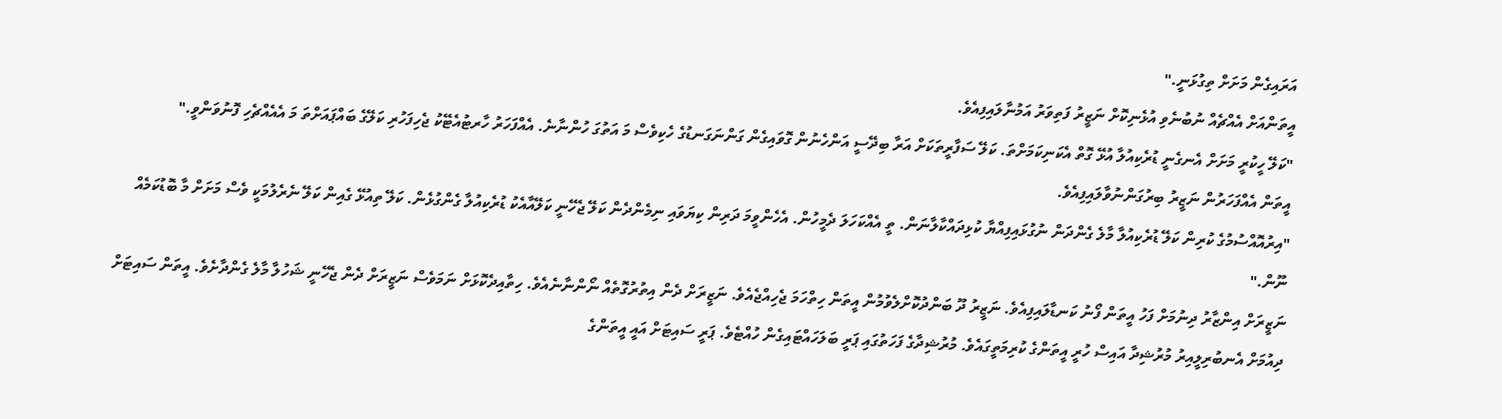އަރައިގެން މަށަށް ތިގުޅަނީ."
އީތަންއަށް އެއްޗެއް ނުބުނެވި އުޅެނިކޮށް ނަޒީރު ފަތިވަރު އަމުނާލައިފިއެވެ.
"ކަލޭ ހީކުރީ މަށަށް އެނގެނީ ޑުރެކިއުލާ އުޅޭ ގޮތް އެކަނިކަމަށްތަ. ކަލޭ ސަފާރީތަކަށް އަރާ ބިދޭސީ އަންހެނުން ގޮވައިގެން ގަންނަގަނޑުގެ ހެކިވެސް މަ އަތުގަ ހުންނާނެ. އެއްފަހަރު ހާރޓުއެޓޭކު ޖެހިފަހުރި ކަލޭގެ ބައްޕައަށްތަ މަ އެއެއްޗެހި ފޮނުވަންވީ."
އީތަން އެއްފަހަރުން ނަޒީރު ބިރުގަންނުވާލައިފިއެވެ.
"އިރުއޮއްސުމުގެ ކުރިން ކަލޭ ޑުރެކިއުލާ މާލެ ގެންދަން ނުގުޅައިފިއްޔާ ކުޅިދައްކާލާނަން. ތީ އެއްކަހަލަ ދެމީހުން. އެހެންވީމަ ދަރިން ކިޔަވައި ނިމެންދެން ކަލޭ ޖެހޭނީ ކަލޭއާއެކު ޑުރެކިއުލާ ގެންގުޅެން. ކަލޭ ތިއުޅޭ ގެއިން ކަލޭ ނެރެލުމަކީ ވެސް މަށަށް މާ ބޮޑުކަމެއް ނޫން."
ނަޒީރަށް އިންޒާރު ދިނުމަށް ފަހު އީތަން ފޯނު ކަނޑާލައިފިއެވެ. ނަޒީރު ދޫ ބަންދުކޮށްލެވުމުން އީތަން ހިތްހަމަ ޖެހިއްޖެއެވެ. ނަޒީރަށް ދެން އިތުރުގޮތެއް ނޯންނާނެއެވެ. ހިތާއިދެކޮޅަށް ނަމަވެސް ނަޒީރަށް ދެން ޖެހޭނީ ޝަހުލާ މާލެ ގެންދާށެވެ. އީތަން ސައިޓަށް ދިއުމަށް އެނބުރިލީއިރު މުރުޝިދާ އައިސް ހުރީ އީތަންގެ ކުރިމަތީގައެވެ. މުރުޝިދާގެ ފަހަތުގައި ޕަރީ ބަލަހައްޓައިގެން ހުއްޓެވެ. ޕަރީ ސައިޓަށް އައީ އީތަންގެ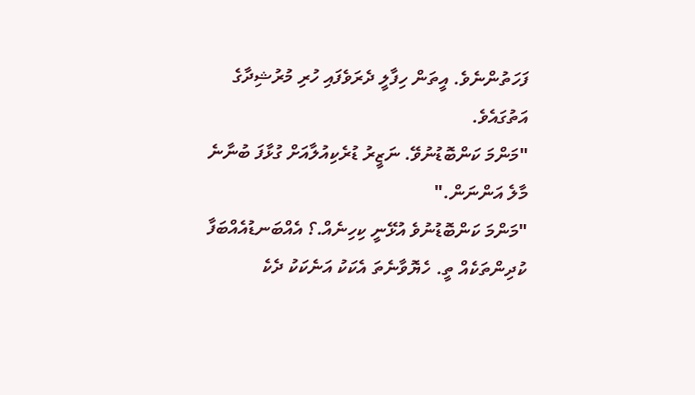ފަހަތުންނެވެ. އީތަން ހިފާލީ ދެރަވެފައި ހުރި މުރުޝިދާގެ އަތުގައެވެ.
"މަންމަ ކަންބޮޑުނުވޭ. ނަޒީރު ޑުރެކިއުލާއަށް ގުޅާފަ ބުނާނެ މާލެ އަންނަން."
"މަންމަ ކަންބޮޑުނުވެ އުޅޭނީ ކިހިނެއް.؟ އެއްބަނޑުއެއްބަފާ ކުދިންތަކެއް ތީ. ހެޔޮވާނެތަ އެކަކު އަނެކަކު ދެކެ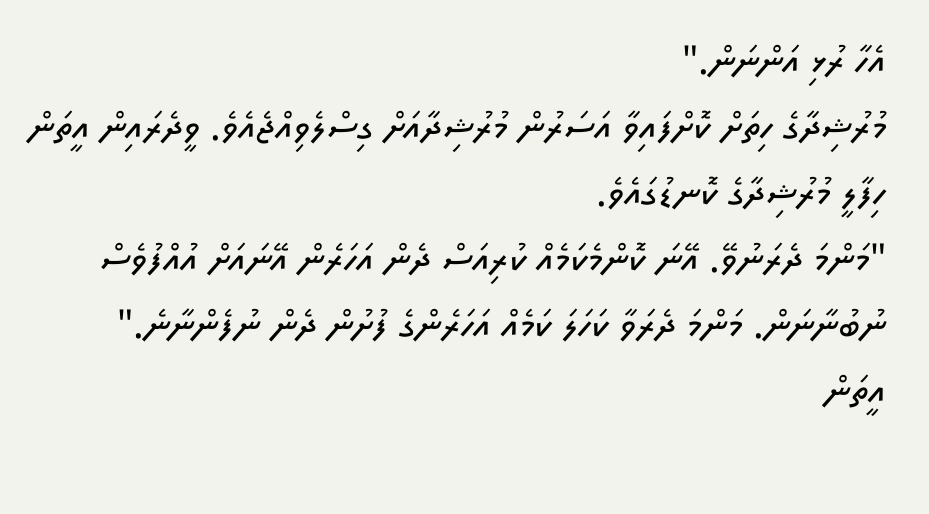އެހާ ރުޅި އަންނަން."
މުރުޝިދާގެ ހިތަށް ކޮށްފައިވާ އަސަރުން މުރުޝިދާއަށް ގިސްލެވިއްޖެއެވެ. ވީދެރައިން އީތަން ހިފާލީ މުރުޝިދާގެ ކޮނޑުގައެވެ.
"މަންމަ ދެރަނުވޭ. އޭނަ ކޮންމެކަމެއް ކުރިއަސް ދެން އަހަރެން އޭނައަށް އުއްފުވެސް ނުބުނާނަން. މަންމަ ދެރަވާ ކަހަލަ ކަމެއް އަހަރެންގެ ފުށުން ދެން ނުފެންނާނެ."
އީތަން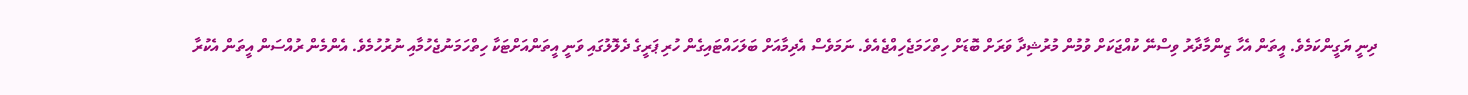ދިނީ ޔަގީންކަމެވެ. އީތަން އެހާ ޒިންމާދާރު ވިސްނޭ ކުއްޖަކަށް ވުމުން މުރުޝިދާ ވަރަށް ބޮޑަށް ހިތްހަމަޖެހިއްޖެއެވެ. ނަމަވެސް އެދިމާއަށް ބަލަހައްޓައިގެން ހުރި ޕަރީގެ ދެލޮލުގައި ވަނީ އީތަންއަށްޓަކާ ހިތްހަމަނުޖެހުމާއި ނުރުހުމެވެ. އެންމެން ރުއްސަން އީތަން އެކުރާ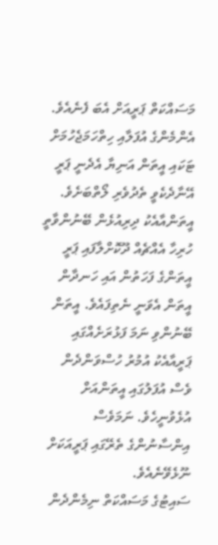މަސައްކަތް ޕަރީއަށް އެބަ ފެނެއެވެ. އެންމެންގެ އުފަލާއި ހިތްހަމަޖެހުމަށް ޓަކައި އީތަން އަނިޔާ އެދެނީ ޕަރީ އޭނާދެކެވީ ތެދުވެރި ލޯތްބަށެވެ. އީތަންއާއެކު ދިރިއުޅެން ބޭނުންވާތީ ހުރިހާ އެއްޗެއް ދޫކޮށްލާފައި ޕަރީ އީތަންގެ ފަހަތުން އައި ހަނދާން އީތަން އެވަނީ ނެތިފައެވެ. އީތަން ބޭނުންވި ނަމަ ފަޅުރަށެއްގައި ޕަރީއާއެކު އުމުރު ހުސްވަންދެން ވެސް އުފަލުގައި އީތަންއަށް އުޅެވުނީހެވެ. ނަމަވެސް އިންސާނުންގެ ތެރޭގައި ޕަރީއަކަށް ނޫޅެވޭނެއެވެ.
ސައިޓުގެ މަސައްކަތް ނިމެންދެން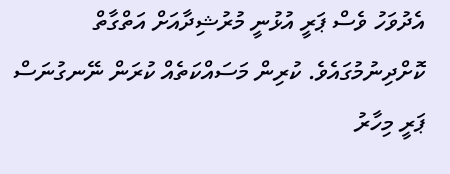އެދުވަހު ވެސް ޕަރީ އުޅުނީ މުރުޝިދާއަށް އަތްގާތް ކޮށްދިނުމުގައެވެ. ކުރިން މަސައްކަތެއް ކުރަން ނޭނގުނަސް ޕަރީ މިހާރު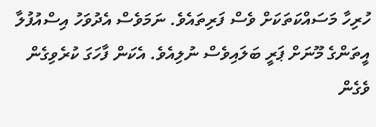ހުރިހާ މަސައްކަތަކަށް ވެސް ފަރިތައެވެ. ނަމަވެސް އެދުވަހު އިސްއުފުލާ އީތަންގެ މޫނަށް ޕަރީ ބަލައިވެސް ނުލިއެވެ. އެކަން ފާހަގަ ކުރެވިގެން ވެގެން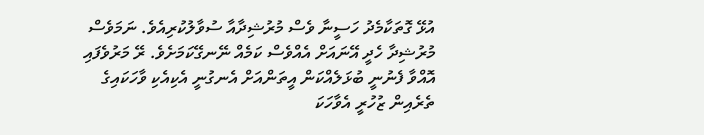އުޅޭ ގޮތަކާމެދު ހަސީނާ ވެސް މުރުޝިދާއާ ސުވާލުކުރިއެވެ. ނަމަވެސް މުރުޝިދާ ހެދީ އޭނައަށް އެއްވެސް ކަމެއް ނޭނގޭކަމަށެވެ. ރޭ މަރުވެފައި އޮއްވާ ފެނުނީ ބުޅަލެއްކަން އީތަންއަށް އެނގުނީ އެކިއެކި ވާހަކައިގެ ތެރެއިން ޒުހުރީ އެވާހަކަ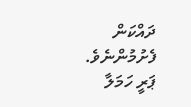ދައްކަން ފެށުމުންނެވެ. ޕަރީ ހަމަލާ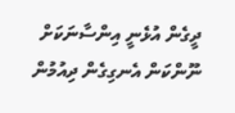ދީގެން އުޅެނީ އިންސާނަކަށް ނޫންކަން އެނގިގެން ދިއުމުން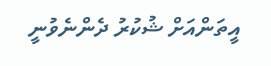އީތަންއަށް ޝުކުރު ދެންނެވުނީ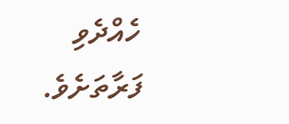ހެއްދެވި ފަރާތަށެވެ.